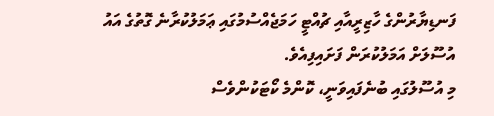ފަނޑިޔާރުންގެ ހާޒިރީއާއި ޗުއްޓީ ހަމަޖެއްސުމުގައި ޢަމަލުކުރާނެ ގޮތުގެ އައު އުސޫލަށް އަމަލުކުރަން ފަށައިފިއެވެ.
މި އުސޫލުގައި ބުނެފައިވަނީ، ކޮންމެ ކޯޓަކުންވެސް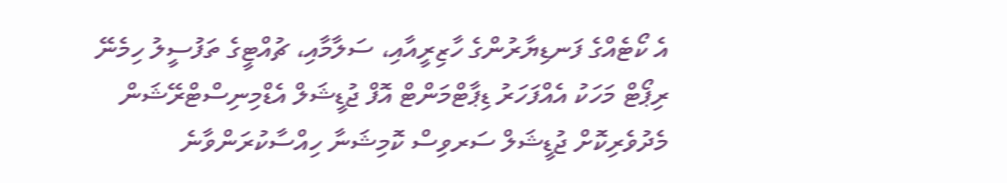އެ ކޯޓެއްގެ ފަނޑިޔާރުންގެ ހާޒިރީއާއި، ސަލާމާއި، ޗުއްޓީގެ ތަފުސީލު ހިމެނޭ ރިޕޯޓް މަހަކު އެއްފަހަރު ޑިޕާޓްމަންޓް އޮފް ޖުޑީޝަލް އެޑްމިނިސްޓްރޭޝަން މެދުވެރިކޮށް ޖުޑީޝަލް ސަރވިސް ކޮމިޝަނާ ހިއްސާކުރަންވާނެ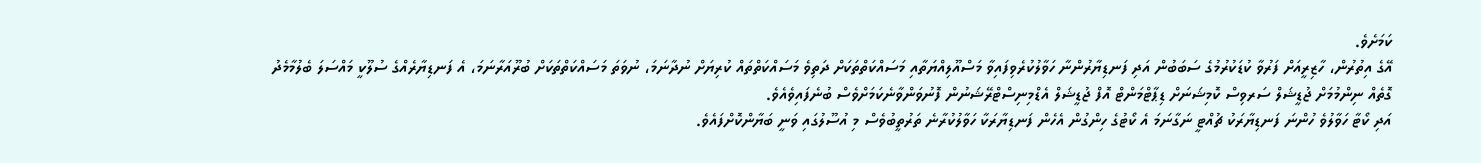ކަމަށެވެ.
އޭގެ އިތުރުން، ހާޒިރީއަށް ފަރުވާ ކުޑަކުރުމުގެ ސަބަބުން އަދި ފަނޑިޔާރުންނާ ހަވާލުކުރެވިފައިވާ މަސްއޫލިއްޔަތާއި މަސައްކަތްތަކަށް ދަތިވެ މަސައްކަތްތައް ކުރިޔަށް ނުދާނަމަ، ނުވަތަ މަސައްކަތްތަކަށް ބުރޫއަރާނަމަ، އެ ފަނޑިޔާރެއްގެ ސުލޫކީ މައްސަލަ ބެލުމާމެދު ގޮތެއް ނިންމުމަށް ޖުޑީޝަލް ސަރވިސް ކޮމިޝަނަށް ޑިޕާޓްމަންޓް އޮފް ޖުޑީޝަލް އެޑްމިނިސްޓްރޭޝަނުން ފޮނުވަންވާނެކަމަށްވެސް ބުނެފައިވެއެވެ.
އަދި ކޯޓާ ހަވާލުވެ ހުންނަ ފަނޑިޔާރަކު ޗުއްޓީ ނަގާނަމަ އެ ކޯޓުގެ ހިންގުން އެހެން ފަނޑިޔާރަކާ ހަވާލުކުރާނެ ތަރުތީބުވެސް މި އުސޫލުގައި ވަނީ ބަޔާންކޮށްފައެވެ.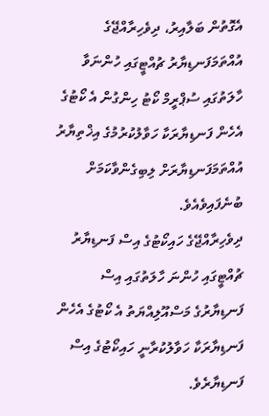އެގޮތުން ބަލާއިރު، ދިވެހިރާއްޖޭގެ އުއްތަމަފަނޑިޔާރު ޗުއްޓީގައި ހުންނަވާ ހާލަތުގައި ސުޕްރީމް ކޯޓު ހިންގުން އެ ކޯޓުގެ އެހެން ފަނޑިޔާރަކާ ހަވާލުކުރުމުގެ އިޚްތިޔާރު އުއްތަމަފަނޑިޔާރަށް ލިބިގެންވާކަމަށް ބުނެފައިވެއެވެ.
ދިވެހިރާއްޖޭގެ ހައިކޯޓުގެ އިސް ފަނޑިޔާރު ޗުއްޓީގައި ހުންނަ ހާލަތުގައި އިސް ފަނޑިޔާރުގެ މަސްއޫލިއްޔަތު އެ ކޯޓުގެ އެހެން ފަނޑިޔާރަކާ ހަވާލުކުރާނީ ހައިކޯޓުގެ އިސް ފަނޑިޔާރެވެ.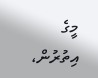މީގެ އިތުރުން،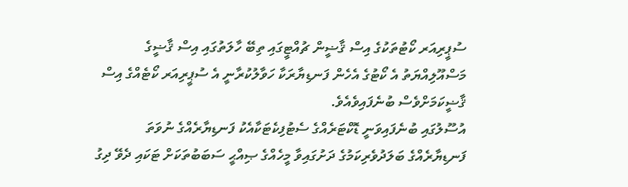ސުޕީރިއަރ ކޯޓުތަކުގެ އިސް ޤާޟީން ޗުއްޓީގައި ތިބޭ ހާލަތުގައި އިސް ޤާޟީގެ މަސްއޫލިއްޔަތު އެ ކޯޓުގެ އެހެން ފަނޑިޔާރަކާ ހަވާލުކުރާނީ އެ ސުޕީރިއަރ ކޯޓެއްގެ އިސް ޤާޟީކަމަށްވެސް ބުނެފައިވެއެވެ.
އުސޫލުގައި ބުނެފައިވަނީ ޑޮކްޓަރެއްގެ ސެޓުފިކެޓަކާއެކު ފަނޑިޔާރެއްގެ ނުވަތަ ފަނޑިޔާރެއްގެ ބަލަދުވެރިކަމުގެ ދަށުގައިވާ މީހެއްގެ ޞިއްޙީ ސަބަބުތަކަށް ޓަކައި ދެވޭ ދިގު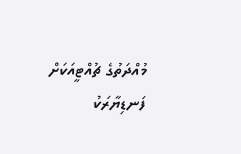މުއްދަތުގެ ޗުއްޓީއަކަށް ފަނޑިޔާރަކު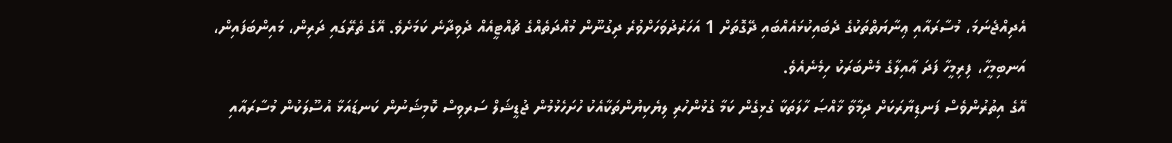އެދިއްޖެނަމަ، މުސާރައާއި ޢިނާޔަތްތަކުގެ ދެބައިކުޅައެއްބައި ދޭގޮތަށް 1 އަހަރުދުވަހަށްވުރެ ދިގުނޫން މުއްދަތެއްގެ ޗުއްޓީއެއް ދެވިދާނެ ކަމަށެވެ. އޭގެ ތެރޭގައި ދަރިން، މައިންބަފައިން، އަނބިމީހާ، ފިރިމީހާ ފަދަ ޢާއިލާގެ މެންބަރަކު ހިމެނެއެވެ.
އޭގެ އިތުރުންވެސް ފަނޑިޔާރަކަށް ދިމާވާ ޚާއްޞަ ހާލަތަކާ ގުޅިގެން ކަމާ ގުޅުންހުރި ލިޔެކިޔުންތަކާއެކު ހުށަހެޅުމުން ޖުޑީޝަލް ސަރވިސް ކޮމިޝަނުން ކަނޑައަޅާ އުސޫލަކުން މުސާރައާއި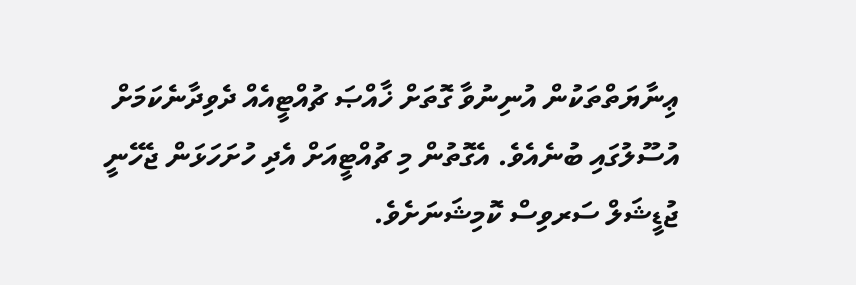ޢިނާޔަތްތަކުން އުނިނުވާ ގޮތަށް ޚާއްޞަ ޗުއްޓީއެއް ދެވިދާނެކަމަށް އުސޫލުގައި ބުނެއެވެ. އެގޮތުން މި ޗުއްޓީއަށް އެދި ހުށަހަޅަން ޖެހޭނީ ޖުޑީޝަލް ސަރވިސް ކޮމިޝަނަށެވެ.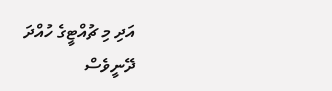އަދި މި ޗުއްޓީގެ ހުއްދަ ދޭނީވެސް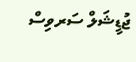ޖުޑީޝަލް ސަރވިސް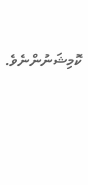ކޮމިޝަނުންނެވެ.